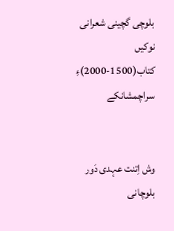بلوچی گچینی شعرانی نوکیں کتاب(1500-2000)ءِ سراچمشانکے


وش اِتنت عہدی دَور بلوچانی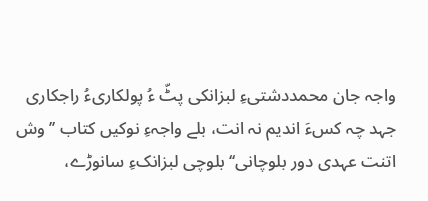واجہ جان محمددشتیءِ لبزانکی پٹّ ءُ پولکاریءُ راجکاری جہد چہ کسءَ اندیم نہ انت، بلے واجہءِ نوکیں کتاب ’’وش اتنت عہدی دور بلوچانی‘‘ بلوچی لبزانکءِ سانوڑے،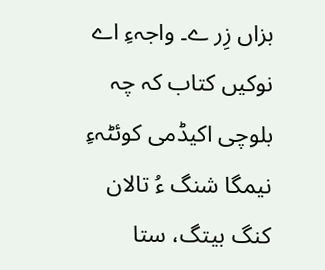بزاں زِر ے۔ واجہءِ اے نوکیں کتاب کہ چہ بلوچی اکیڈمی کوئٹہءِ نیمگا شنگ ءُ تالان کنگ بیتگ، ستا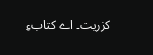کزریت۔ اے کتابءِ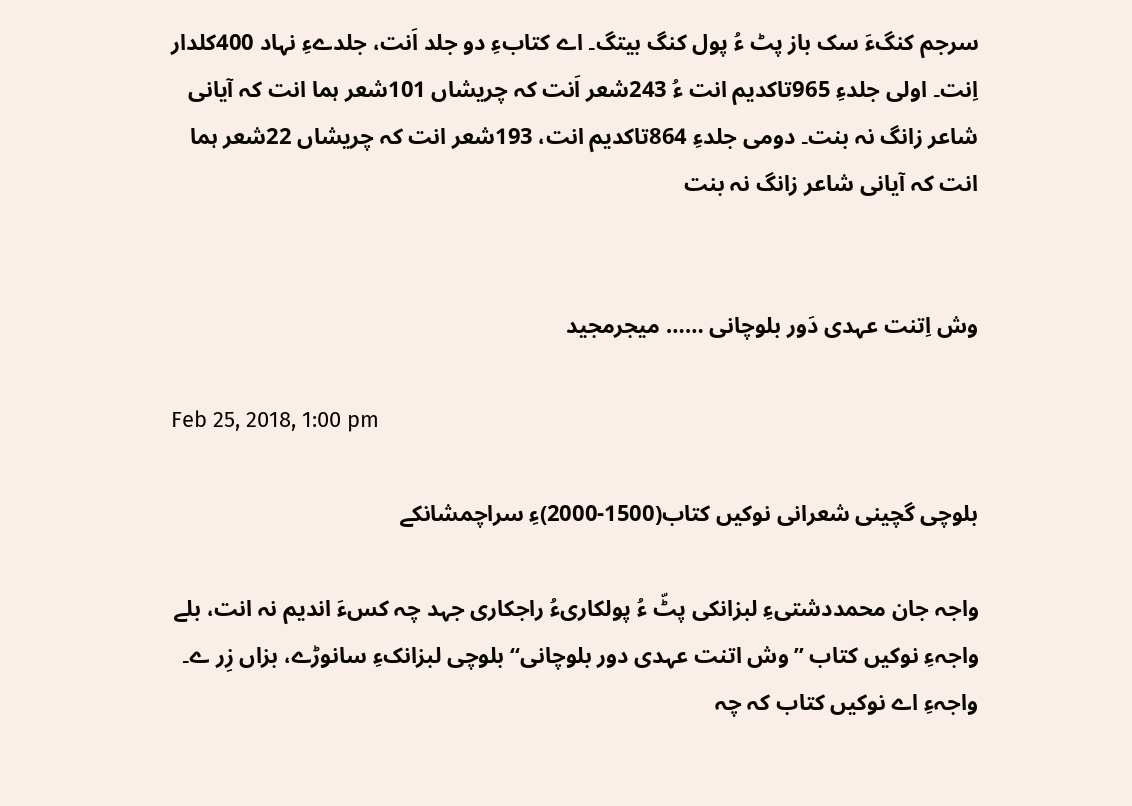سرجم کنگءَ سک باز پٹ ءُ پول کنگ بیتگ۔ اے کتابءِ دو جلد اَنت، جلدےءِ نہاد 400کلدار اِنت۔ اولی جلدءِ 965تاکدیم انت ءُ 243شعر اَنت کہ چریشاں 101شعر ہما انت کہ آیانی شاعر زانگ نہ بنت۔ دومی جلدءِ 864تاکدیم انت، 193شعر انت کہ چریشاں 22شعر ہما انت کہ آیانی شاعر زانگ نہ بنت


وش اِتنت عہدی دَور بلوچانی …… میجرمجید

Feb 25, 2018, 1:00 pm

بلوچی گچینی شعرانی نوکیں کتاب(1500-2000)ءِ سراچمشانکے

واجہ جان محمددشتیءِ لبزانکی پٹّ ءُ پولکاریءُ راجکاری جہد چہ کسءَ اندیم نہ انت، بلے واجہءِ نوکیں کتاب ’’وش اتنت عہدی دور بلوچانی‘‘ بلوچی لبزانکءِ سانوڑے، بزاں زِر ے۔ واجہءِ اے نوکیں کتاب کہ چہ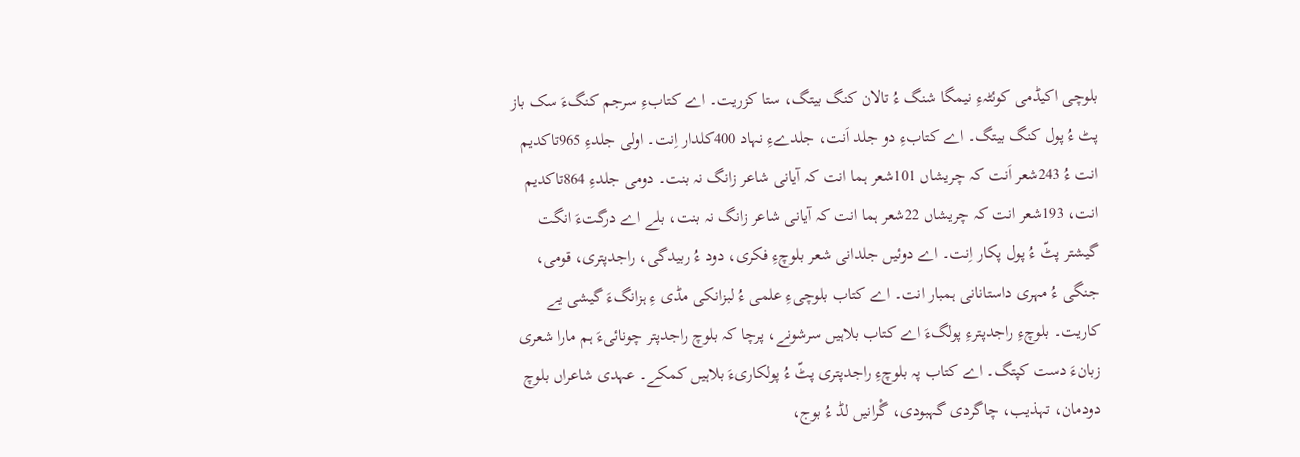بلوچی اکیڈمی کوئٹہءِ نیمگا شنگ ءُ تالان کنگ بیتگ، ستا کزریت۔ اے کتابءِ سرجم کنگءَ سک باز پٹ ءُ پول کنگ بیتگ۔ اے کتابءِ دو جلد اَنت، جلدےءِ نہاد 400کلدار اِنت۔ اولی جلدءِ 965تاکدیم انت ءُ 243شعر اَنت کہ چریشاں 101شعر ہما انت کہ آیانی شاعر زانگ نہ بنت۔ دومی جلدءِ 864تاکدیم انت، 193شعر انت کہ چریشاں 22شعر ہما انت کہ آیانی شاعر زانگ نہ بنت، بلے اے درگتءَ انگت گیشتر پٹّ ءُ پول پکار اِنت۔ اے دوئیں جلدانی شعر بلوچءِ فکری، دود ءُ ربیدگی، راجدپتری، قومی، جنگی ءُ مہری داستانانی ہمبار انت۔ اے کتاب بلوچیءِ علمی ءُ لبزانکی مڈی ءِ ہزانگءَ گیشی یے کاریت۔ بلوچءِ راجدپترءِ پولگءَ اے کتاب بلاہیں سرشونے، پرچا کہ بلوچ راجدپتر چونائیءَ ہم مارا شعری زبانءَ دست کپتگ۔ اے کتاب پہ بلوچءِ راجدپتری پٹّ ءُ پولکاریءَ بلاہیں کمکے۔ عہدی شاعراں بلوچ دودمان، تہذیب، چاگردی گہبودی، گْرانیں لڈ ءُ بوج،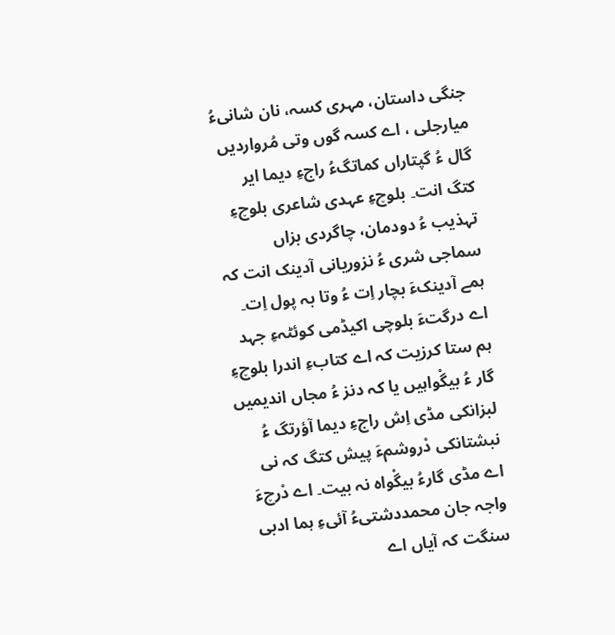جنگی داستان، مہری کسہ، نان شانیءُ میارجلی ، اے کسہ گوں وتی مُرواردیں گال ءُ گپتاراں کماتگءُ راجءِ دیما ایر کتگ انت۔ بلوچءِ عہدی شاعری بلوچءِ تہذیب ءُ دودمان، چاگردی بزاں سماجی شری ءُ نزوریانی آدینک انت کہ ہمے آدینکءَ بچار اِت ءُ وتا بہ پول اِت۔
اے درگتءَ بلوچی اکیڈمی کوئٹہءِ جہد ہم ستا کرزیت کہ اے کتابءِ اندرا بلوچءِ گار ءُ بیگْواہیں یا کہ دنز ءُ مجاں اندیمیں لبزانکی مڈی اِش راجءِ دیما آؤرتگ ءُ نبشتانکی دْروشمءَ پیش کتگ کہ نی اے مڈی گارءُ بیگْواہ نہ بیت۔ اے دْرچءَ واجہ جان محمددشتیءُ آئیءِ ہما ادبی سنگت کہ آیاں اے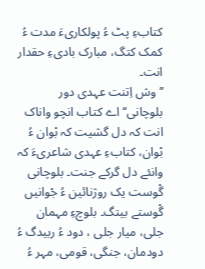کتابءِ پٹ ءُ پولکاریءَ مدت ءُ کمک کتگ، مبارک بادیءِ حقدار انت۔
’’وش اِتنت عہدی دور بلوچانی‘‘ اے کتاب انچو واناک انت کہ دل گشیت کہ بْوان ءُ بْوان، کتابءِ عہدی شاعریءَ کہ وانئے دل گرکے جنت۔ بلوچانی گْوست یک روژنائین ءُ جْوانیں گْوستے بیتگ۔ بلوچءِ مہمان جلی، میار جلی ، دود ءُ ربیدگ ءُ دودمان، جنگی، قومی، مہر ءُ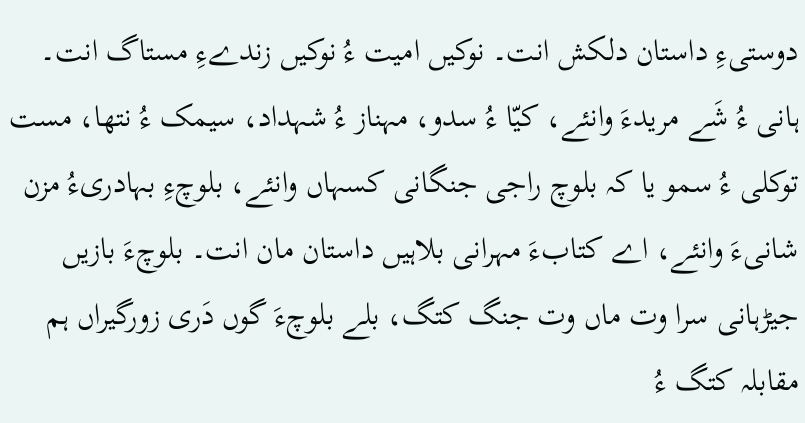دوستیءِ داستان دلکش انت۔ نوکیں امیت ءُ نوکیں زندےءِ مستاگ انت۔ ہانی ءُ شَے مریدءَ وانئے، کیّا ءُ سدو، مہناز ءُ شہداد، سیمک ءُ نتھا، مست توکلی ءُ سمو یا کہ بلوچ راجی جنگانی کسہاں وانئے، بلوچءِ بہادریءُ مزن شانیءَ وانئے، اے کتابءَ مہرانی بلاہیں داستان مان انت۔ بلوچءَ بازیں جیڑہانی سرا وت ماں وت جنگ کتگ، بلے بلوچءَ گوں دَری زورگیراں ہم مقابلہ کتگ ءُ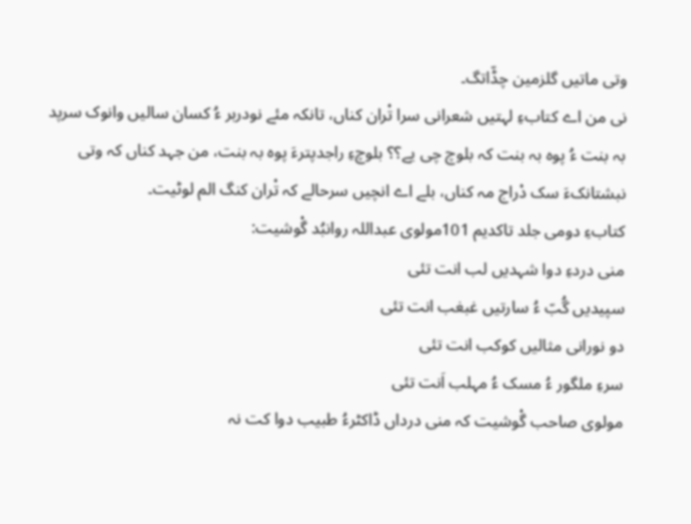وتی ماتیں گلزمین چڈّاتگ۔
نی من اے کتابءِ لہتیں شعرانی سرا تْران کناں، تانکہ مئے نودربر ءُ کسان سالیں وانوک سرپد بہ بنت ءُ پوہ بہ بنت کہ بلوچ چی یے؟؟ بلوچءِ راجدپترءَ پوہ بہ بنت، من جہد کناں کہ وتی نبشتانکءَ سک دْراج مہ کناں، بلے اے انچیں سرحالے کہ تْران کنگ الم لوٹیت۔
کتابءِ دومی جلد تاکدیم 101مولوی عبداللہ روانبُد گْوشیت:
منی دردءِ دوا شہدیں لب انت تئی
سپیدیں گُبّ ءُ سارتیں غبغب انت تئی
دو نورانی مثالیں کوکب انت تئی
سرءِ ملگور ءُ مسک ءُ مہلب اَنت تئی
مولوی صاحب گْوشیت کہ منی درداں ڈاکٹرءُ طبیب دوا کت نہ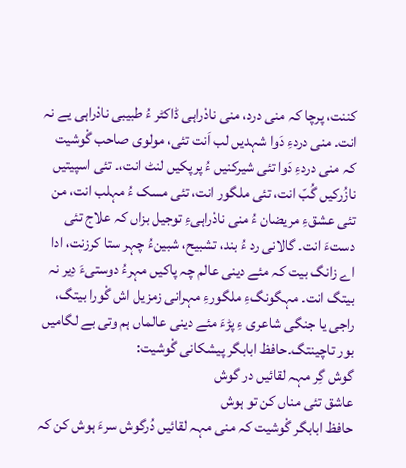کننت، پرچا کہ منی درد، منی نادْراہی ڈاکٹر ءُ طبیبی نادْراہی یے نہ انت۔ منی دردءِ دَوا شہدیں لب اَنت تئی، مولوی صاحب گْوشیت کہ منی دردءِ دَوا تئی شیرکنیں ءُ پرپکیں لنٹ انت،۔ تئی اسپیتیں نازُرکیں گُبّ انت، تئی ملگور انت، تئی مسک ءُ مہلب انت، من تئی عشقءِ مریضان ءُ منی نادْراہیءِ توجیل بزاں کہ علاج تئی دستءَ انت۔ گالانی رد ءُ بند، تشبیح، شبینءُ چہر ستا کرزنت، ادا اے زانگ بیت کہ مئے دینی عالم چہ پاکیں مہرءُ دوستیءَ دِیر نہ بیتگ انت۔ مہگونگءِ ملگورءِ مہرانی زمزیل اش گْورا بیتگ، راجی یا جنگی شاعری ءِ پڑءَ مئے دینی عالماں ہم وتی بے لگامیں بور تاچینتگ۔حافظ ابابگر پیشکانی گْوشیت:
گوش گِر مہہ لقائیں در گوش
عاشق تئی مناں کن تو ہوش
حافظ ابابگر گْوشیت کہ منی مہہ لقائیں دُرگوش سرءَ ہوش کن کہ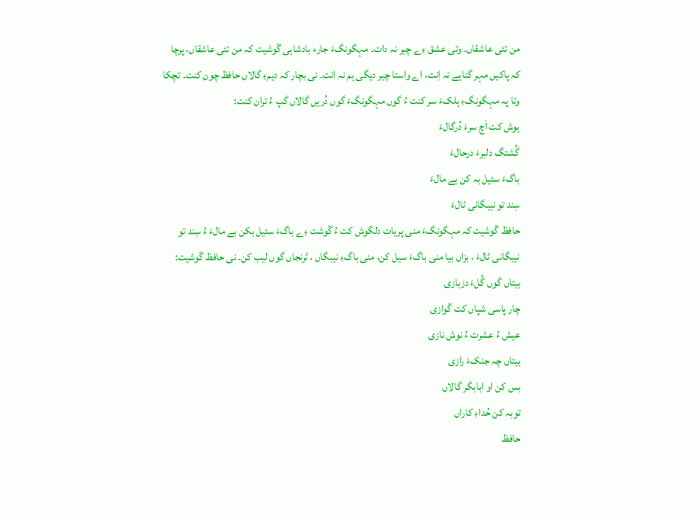من تئی عاشقاں۔ وتی عشق ءِے چیر نہ دات۔ مہگونگءَ جارء بادشاہی گْوشیت کہ من تئی عاشقاں، پرچا کہ پاکیں مہر گناہے نہ اِنت، اے واستا چیر دیگی ہم نہ انت۔ نی بچار کہ دیمءِ گالاں حافظ چون کنت۔ تچکا وتا پہ مہگونگءِ ہلکءَ سر کنت ءُ گوں مہگونگءَ گوں دُریں گالاں گپ ءُ تران کنت:
ہوش کت اَچ سرءَ دُرگالءَ
گُشتگ دلبرءَ درحالءَ
باگءَ سئیل بہ کن بے مالءَ
سِند تو نیبگانی ٹالءَ
حافظ گْوشیت کہ مہگونگءَ منی پریات دلگوش کت ءُ گْوشت ءِے باگءَ سئیل بکن بے مالءَ ءُ سِند تو نیبگانی ٹالءَ ، بزاں بیا منی باگءَ سیل کن، منی باگءِ نیبگاں ، تْرنجاں گوں لیب کن۔ نی حافظ گْوشیت:
بیتاں گوں گُلءَ دزبازی
چار پاسی شپاں کت گْوازی
عیش ءُ عشرت ءُ نوش نازی
بیتاں چہ جنکءَ رازی
بس کن او ابابگر گالاں
توبہ کن حُداءِ کاراں
حافظ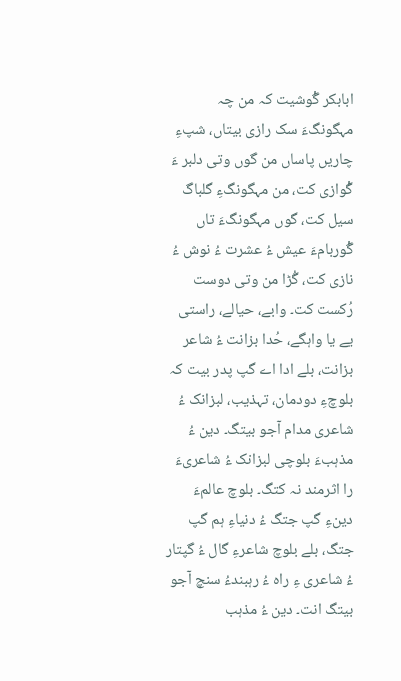ابابکر گْوشیت کہ من چہ مہگونگءَ سک رازی بیتاں، شپءِ چاریں پاساں من گوں وتی دلبر ءَ گْوازی کت، من مہگونگءِ گلباگ سیل کت، گوں مہگونگءَ تاں گْوربامءَ عیش ءُ عشرت ءُ نوش ءُ نازی کت، گُڑا من وتی دوست رُکست کت۔ وابے، حیالے، راستی یے یا واہگے، حُدا بزانت ءُ شاعر بزانت، بلے ادا اے گپ پدر بیت کہ بلوچءِ دودمان، تہذیب، لبزانک ءُ شاعری مدام آجو بیتگ۔ دین ءُ مذہبءَ بلوچی لبزانک ءُ شاعریءَ را اثرمند نہ کتگ۔ بلوچ عالمءَ دینءِ گپ جتگ ءُ دنیاءِ ہم گپ جتگ، بلے بلوچ شاعرءِ گال ءُ گپتار ءُ شاعری ءِ راہ ءُ رہبندءُ سنچ آجو بیتگ انت۔ دین ءُ مذہب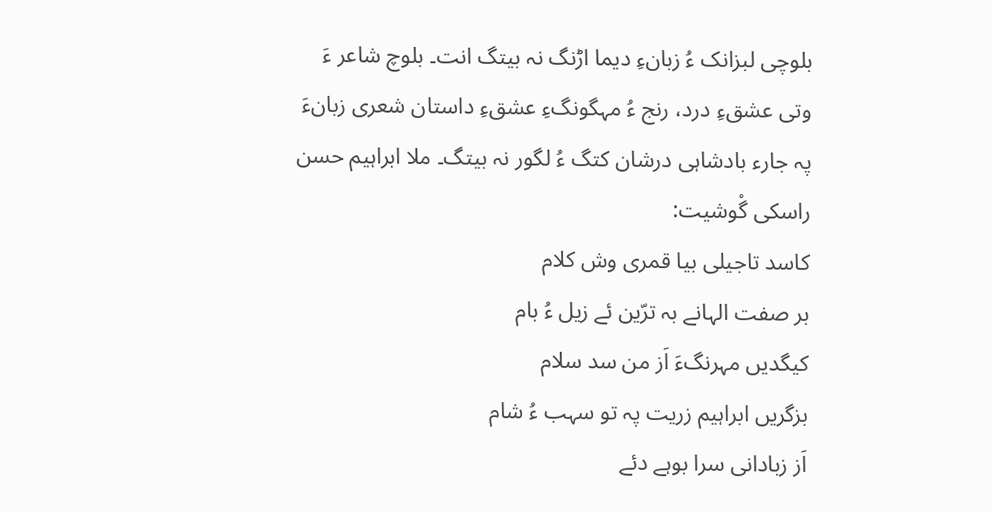بلوچی لبزانک ءُ زبانءِ دیما اڑنگ نہ بیتگ انت۔ بلوچ شاعر ءَ وتی عشقءِ درد، رنج ءُ مہگونگءِ عشقءِ داستان شعری زبانءَ پہ جارء بادشاہی درشان کتگ ءُ لگور نہ بیتگ۔ ملا ابراہیم حسن راسکی گْوشیت:
کاسد تاجیلی بیا قمری وش کلام
بر صفت الہانے بہ ترّین ئے زیل ءُ بام
کیگدیں مہرنگءَ اَز من سد سلام
بزگریں ابراہیم زریت پہ تو سہب ءُ شام
اَز زبادانی سرا بوہے دئے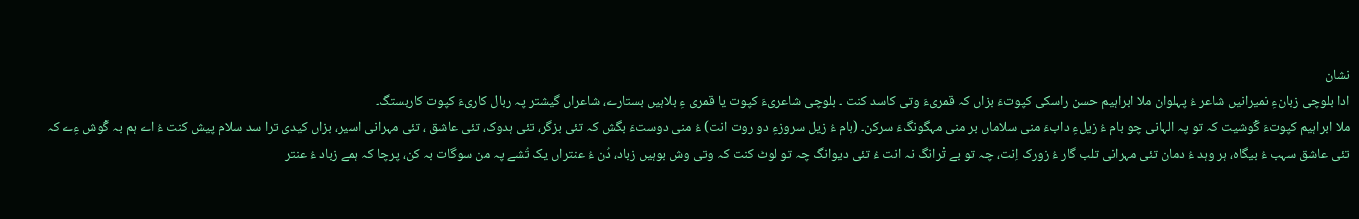نشان
ادا بلوچی زبانءِ نمیرانیں شاعر ءُ پہلوان ملا ابراہیم حسن راسکی کپوتءَ بزاں کہ قمریءَ وتی کاسد کنت ۔ بلوچی شاعریءَ کپوت یا قمری ءِ بلاہیں بستارے، شاعراں گیشتر پہ ربال کاریءَ کپوت کاربستگ۔
ملا ابراہیم کپوتءَ گْوشیت کہ تو پہ الہانی چو بام ءُ زیلءِ دابءَ منی سلاماں بر منی مہگونگءَ سرکن۔ (بام ءُ زیل سروزءِ دو روت انت) ءُ منی دوستءَ بگش کہ تئی بزگر، تئی ہدوک، تئی عاشق ، تئی مہرانی اسیر، بزاں کیدی ترا سد سلام پیش کنت ءُ اے ہم بہ گْوش ءِے کہ تئی عاشق سہب ءُ بیگاہ، ہر وہد ءُ دمان تئی مہرانی تلب گار ءُ زورک اِنت، چہ تو بے تْرانگ نہ انت ءُ تئی دیوانگ چہ تو لوٹ کنت کہ وتی وش بوہیں زباد، دُن ءُ عنتراں یک تُشے پہ من سوگات بہ کن، پرچا کہ ہمے زباد ءُ عنتر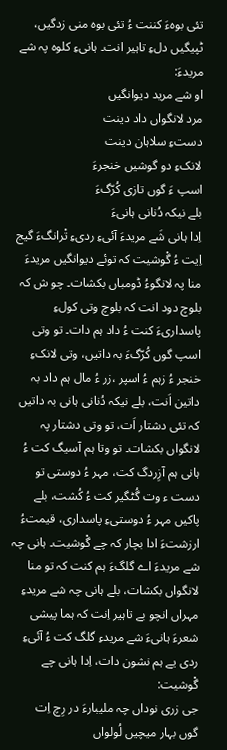تئی بوہءَ کننت ءُ تئی بوہ منی زدگیں، ٹپیگیں دلءِ تاہیر انت۔ ہانیءِ کلوہ پہ شے مریدءَ:
او شے مرید دیوانگیں
مرد لانگواں داد دینت
دستءِ سلاہان دینت
لانکءِ دو گوشیں خنجرءَ
اسپ ءَ گوں تازی کُرّگءَ
بلے نیکہ دُنانی ہانیءَ
اِدا ہانی شَے مریدءَ آئیءِ ردیءِ تْرانگءَ گیج اِیت ءُ گْوشیت کہ توئے دیوانگیں مریدءَ منا پہ لانگوءُ ڈومباں بکشات۔ چو ش کہ بلوچ دود انت کہ بلوچ وتی کولءِ پاسداریءَ کنت ءُ داد ہم دات۔ تو وتی اسپ گوں کُرّگءَ بہ داتیں، وتی لانکءِ خنجر ءُ زہم ءُ اسپر ،زر ءُ مال ہم داد بہ داتین اَنت، بلے نیکہ دُنانی ہانی بہ داتیں کہ تئی دشتار اَت، تو وتی دشتار پہ لانگواں بکشات۔ تو وتا ہم آسیگ کت ءُ ہانی ہم آزِردگ کت، مہر ءُ دوستی تو دست ء وت گُٹگیر کت ءُ کُشت، بلے پاکیں مہر ءُ دوستیءِ پاسداری، قیمتءُ ارزشتءَ ادا بچار کہ چے گْوشیت۔ ہانی چہ شے مریدءَ اے گلگءَ ہم کنت کہ تو منا لانگواں بکشات، بلے ہانی چہ شے مریدءِ مہراں انچو بے تاہیر اِنت کہ ہما پیشی شعرءَ ہانیءَ شے مریدءِ گلگ کت ءُ آئیءِ ردی یے ہم نشون دات، اِدا ہانی چے گْوشیت:
جی زری نوداں چہ ملیبارءَ در رِچ اِت
گوں بہار میچیں لُولواں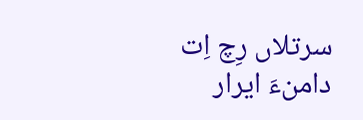سرتلاں رِچ اِت
دامنءَ ایرار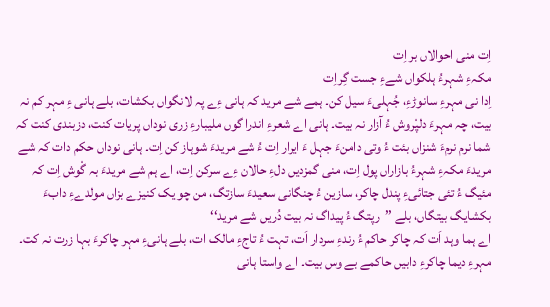اِت منی احوالاں بر اِت
مکہءِ شہرءُ ہلکواں شےءِ جست گِراِت
اِدا نی مہرءِ سانوڑءِ، جُہلیءَ سیل کن۔ ہمے شے مرید کہ ہانی ءِے پہ لانگواں بکشات، بلے ہانی ءِ مہر کم نہ بیت، چہ مہرءَ دلپْروش ءُ آزار نہ بیت۔ ہانی اے شعرءِ اندرا گوں ملیبارءِ زری نوداں پریات کنت، دزبندی کنت کہ شما نرم نرمءَ شنزاں بئت ءُ وتی دامنءَ جہل ءَ ایرار اِت ءُ شے مریدءَ شوہاز کن اِت۔ ہانی نوداں حکم دات کہ شے مریدءَ مکہءِ شہرءُ بازاراں پول اِت، منی گمزدیں دلءِ حالان ءِے سرکن اِت، اے ہم شے مریدءَ بہ گْوش اِت کہ مئیگ ءُ تئی جتائیءِ پندل چاکر، سازین ءُ چنگانی سعیدءَ سازتگ، من چو یک کنیزے بزاں مولدےءِ دابءَ بکشایگ بیتگاں، بلے ’’رپتگ ءُ پیداگ نہ بیت دُریں شے مرید‘‘
اے ہما وہد اَت کہ چاکر حاکم ءُ رندءِ سردار اَت، تہت ءُ تاجءِ مالک ات، بلے ہانیءِ مہر چاکرءَ بہا زرت نہ کت۔ مہرءِ دیما چاکرءِ دابیں حاکمے بے وس بیت۔ اے واستا ہانی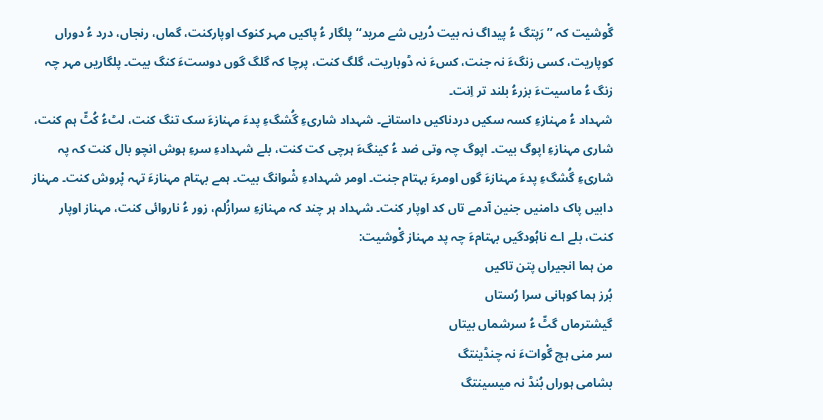گْوشیت کہ ’’رَپتگ ءُ پیداگ نہ بیت دُریں شے مرید‘‘ پلگار ءُ پاکیں مہر کنوک اوپارکنت، گماں، رنجاں، درد ءُ دوراں کوپاریت، کسی زنگءَ نہ جنت، کسءَ نہ ڈوباریت، گلگ کنت، پرچا کہ گلگ گوں دوستءَ کنگ بیت۔ پلگاریں مہر چہ زنگ ءُ ماسیتءَ بزرءُ بلند تر اِنت۔
شہداد ءُ مہنازءِ کسہ سکیں دردناکیں داستانے۔ شہداد شاریءِ گُشگءِ پدءَ مہنازءَ سک تنگ کنت، لٹءُ کُٹّ ہم کنت، شاری مہنازءِ اپوگ بیت۔ اپوگ چہ وتی ضد ءُ کینگءَ ہرچی کت کنت، بلے شہدادءِ سرءِ ہوش انچو بال کنت کہ پہ شاریءِ گُشگءِ پدءَ مہنازءَ گوں اومرءَ بہتام جنت۔ اومر شہدادءِ شْوانگ بیت۔ ہمے بہتام مہنازءَ تہہ پْروش کنت۔ مہناز دابیں پاک دامنیں جنین آدمے تاں کد اوپار کنت۔ شہداد ہر چند کہ مہنازءِ سرازُلم، زور ءُ ناروائی کنت، مہناز اوپار کنت، بلے اے ناہُودگیں بہتامءَ چہ پد مہناز گْوشیت:
من ہما انجیراں پتن تاکیں
بُرز ہما کوہانی سرا رُستاں
گیشترماں گٹّ ءُ سرشماں بیتاں
سر منی ہچ گْواتءَ نہ چنڈینتگ
بشامی ہوراں بُنڈ نہ میسینتگ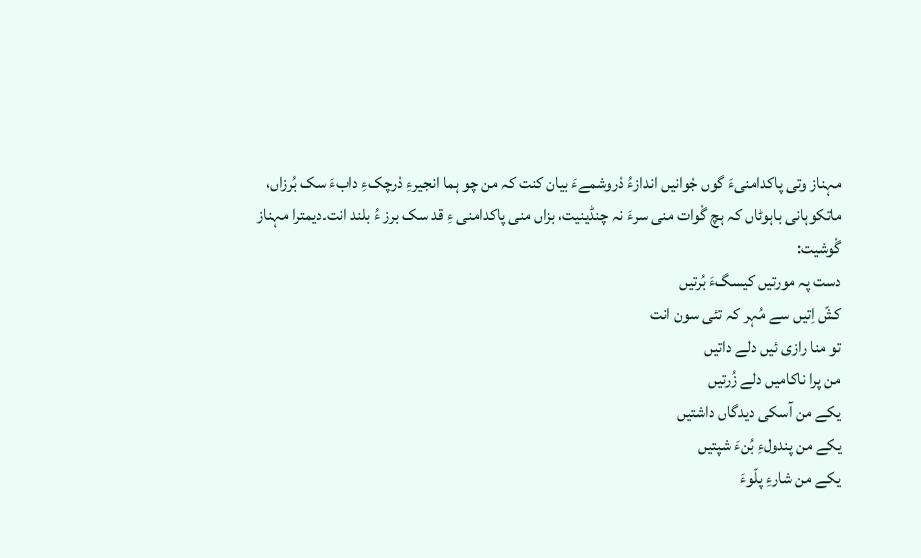مہناز وتی پاکدامنیءَ گوں جْوانیں اندازءُ دْروشمےءَ بیان کنت کہ من چو ہما انجیرءِ دْرچکءِ دابءَ سک بُرزاں، ماتکوہانی باہوٹاں کہ ہچ گْوات منی سرءَ نہ چنڈینیت، بزاں منی پاکدامنی ءِ قد سک برز ءُ بلند انت۔دیمترا مہناز گْوشیت:
دست پہ مورتیں کیسگءَ بُرتیں
کشّ اِتیں سے مُہر کہ تئی سون انت
تو منا رازی ئیں دلے داتیں
من پرا ناکامیں دلے زُرتیں
یکے من آسکی دیدگاں داشتیں
یکے من پندولءِ بُنءَ شپتیں
یکے من شارءِ پلّوءَ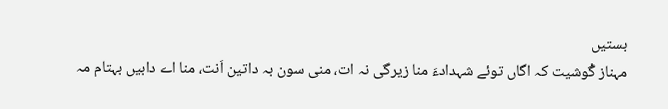بستیں
مہناز گْوشیت کہ اگاں توئے شہدادءَ منا زیرگی نہ ات، منی سون بہ داتین اَنت، منا اے دابیں بہتام مہ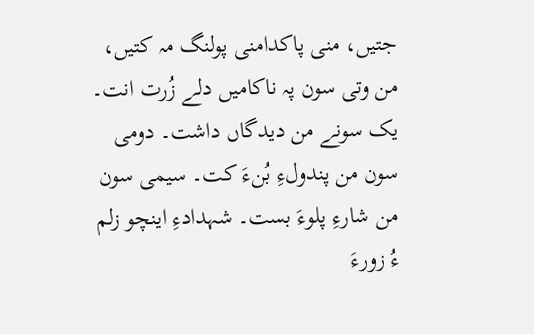جتیں، منی پاکدامنی پولنگ مہ کتیں، من وتی سون پہ ناکامیں دلے زُرت انت۔ یک سونے من دیدگاں داشت۔ دومی سون من پندولءِ بُنءَ کت۔ سیمی سون من شارءِ پلوءَ بست۔ شہدادءِ اینچو زلم ءُ زورءَ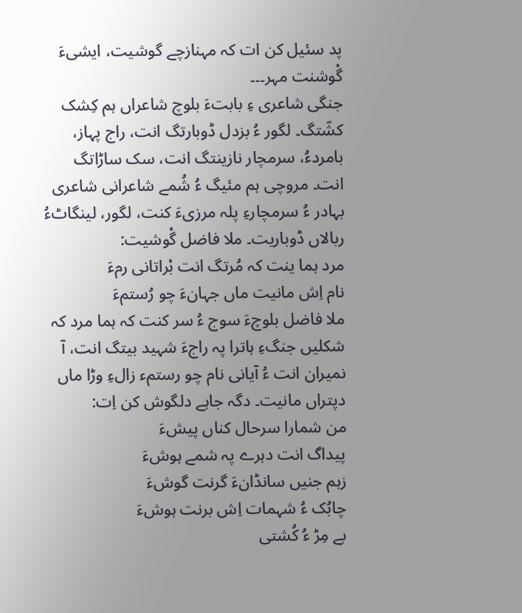پد سئیل کن ات کہ مہنازچے گوشیت، ایشیءَ گْوشنت مہر۔۔۔
جنگی شاعری ءِ بابتءَ بلوچ شاعراں ہم کِشک کشّتگ۔ لگور ءُ بزدل ڈوبارتگ انت، راج پہاز، بامردءُ، سرمچار نازینتگ انت، سک ساڑاتگ انت۔ مروچی ہم مئیگ ءُ شُمے شاعرانی شاعری بہادر ءُ سرمچارءِ پلہ مرزیءَ کنت، لگور، لینگاٹءُ ربالاں ڈوباریت۔ ملا فاضل گْوشیت:
مرد ہما ینت کہ مُرتگ انت بْراتانی رمءَ
نام اِش مانیت ماں جہانءَ چو رُستمءَ
ملا فاضل بلوچءَ سوج ءُ سر کنت کہ ہما مرد کہ شکلیں جنگءِ ہاترا پہ راجءَ شہید بیتگ انت، آ نمیران انت ءُ آیانی نام چو رستمء زالءِ وڑا ماں دپتراں مانیت۔ دگہ جاہے دلگوش کن اِت:
من شمارا سرحال کناں پیشءَ
پیداگ انت دہرے پہ شمے ہوشءَ
زہم جنیں سانڈانءَ گرنت گوشءَ
چابُک ءُ شہمات اِش برنت ہوشءَ
بے مِڑ ءُ کُشتی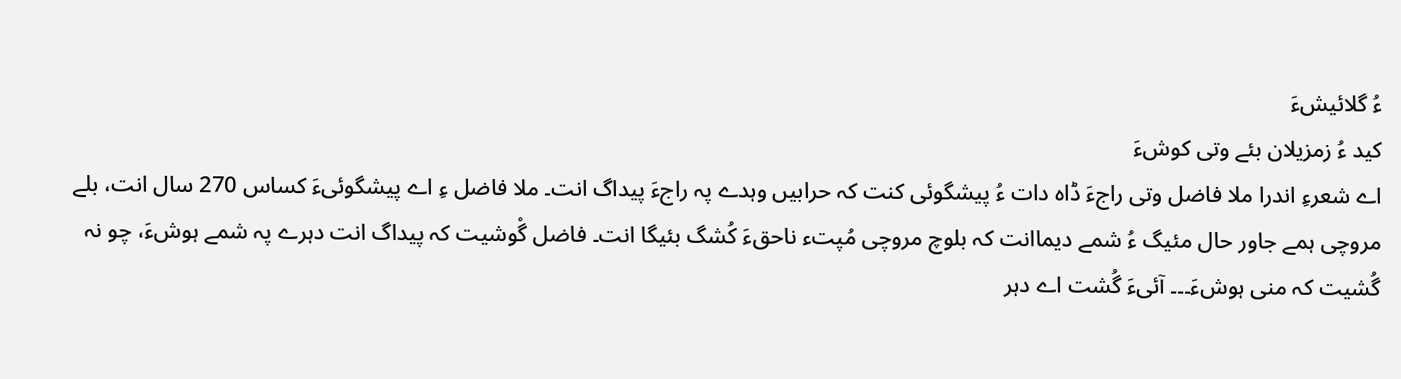ءُ گلائیشءَ
کید ءُ زمزیلان بئے وتی کوشءَ
اے شعرءِ اندرا ملا فاضل وتی راجءَ ڈاہ دات ءُ پیشگوئی کنت کہ حرابیں وہدے پہ راجءَ پیداگ انت۔ ملا فاضل ءِ اے پیشگوئیءَ کساس 270 سال انت، بلے مروچی ہمے جاور حال مئیگ ءُ شمے دیماانت کہ بلوچ مروچی مُپتء ناحقءَ کُشگ بئیگا انت۔ فاضل گْوشیت کہ پیداگ انت دہرے پہ شمے ہوشءَ، چو نہ گُشیت کہ منی ہوشءَ۔۔۔ آئیءَ گُشت اے دہر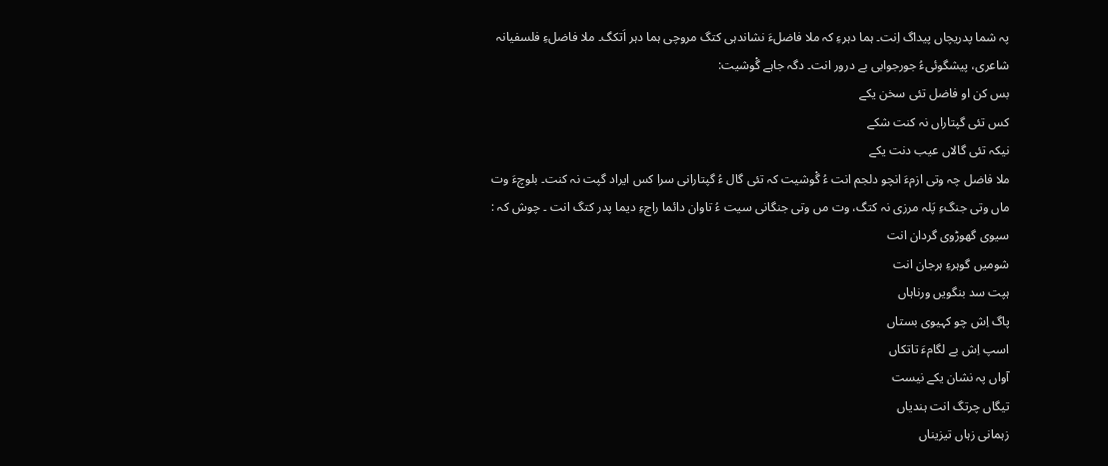پہ شما پدریچاں پیداگ اِنت۔ ہما دہرءِ کہ ملا فاضلءَ نشاندہی کتگ مروچی ہما دہر اَتکگ۔ ملا فاضلءِ فلسفیانہ شاعری، پیشگوئیءُ جورجوابی بے درور انت۔ دگہ جاہے گْوشیت:
بس کن او فاضل تئی سخن یکے
کس تئی گپتاراں نہ کنت شکے
نیکہ تئی گالاں عیب دنت یکے
ملا فاضل چہ وتی ازمءَ انچو دلجم انت ءُ گْوشیت کہ تئی گال ءُ گپتارانی سرا کس ایراد گپت نہ کنت۔ بلوچءَ وت ماں وتی جنگءِ پَلہ مرزی نہ کتگ، وت مں وتی جنگانی سیت ءُ تاوان دائما راجءِ دیما پدر کتگ انت ۔ چوش کہ :
سیوی گھوڑوی گردان انت
شومیں گوہرءِ ہرجان انت
ہپت سد بنگویں ورناہاں
پاگ اِش چو کہیوی بستاں
اسپ اِش بے لگامءَ تاتکاں
آواں پہ نشان یکے نیست
تیگاں چرتگ انت ہندیاں
زہمانی زہاں تیزیناں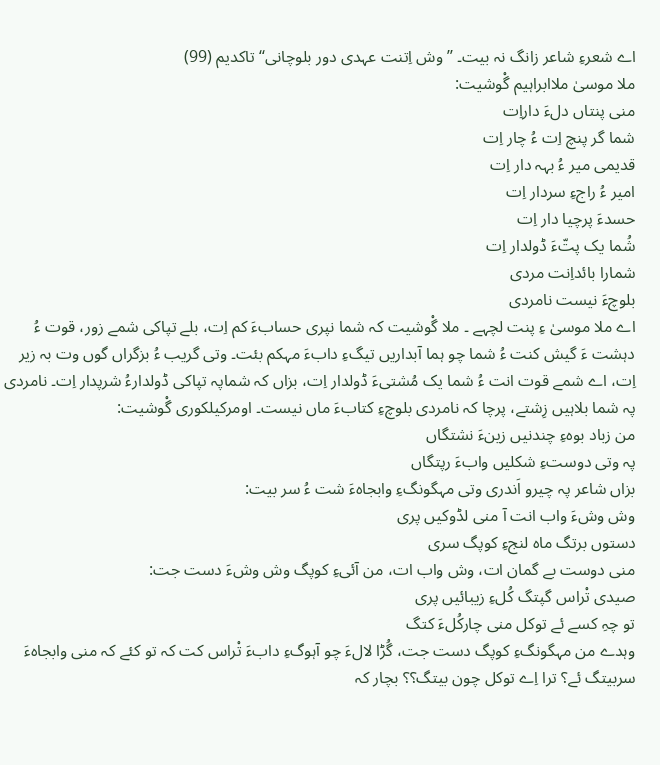اے شعرءِ شاعر زانگ نہ بیت۔ ’’وش اِتنت عہدی دور بلوچانی‘‘ تاکدیم (99)
ملا موسیٰ ملاابراہیم گْوشیت:
منی پنتاں دلءَ داراِت
شما گر پنچ اِت ءُ چار اِت
قدیمی میر ءُ بہہ دار اِت
امیر ءُ راجءِ سردار اِت
حسدءَ پرچیا دار اِت
شُما یک پتّءَ ڈولدار اِت
شمارا بائداِنت مردی
بلوچءَ نیست نامردی
اے ملا موسیٰ ءِ پنت لچہے ۔ ملا گْوشیت کہ شما نپری حسابءَ کم اِت، بلے تپاکی شمے زور، قوت ءُ دہشت ءَ گیش کنت ءُ شما چو ہما آبداریں تیگءِ دابءَ مہکم بئت۔ وتی گریب ءُ بزگراں گوں وت بہ زیر اِت، اے شمے قوت انت ءُ شما یک مُشتیءَ ڈولدار اِت، بزاں کہ شماپہ تپاکی ڈولدارءُ شرپدار اِت۔ نامردی پہ شما بلاہیں زِشتے، پرچا کہ نامردی بلوچءِ کتابءَ ماں نیست۔ اومرکیلکوری گْوشیت:
من زباد بوہءِ چندنیں زینءَ نشتگاں
پہ وتی دوستءِ شکلیں وابءَ رپتگاں
بزاں شاعر پہ چیرو اَندری وتی مہگونگءِ وابجاہءَ شت ءُ سر بیت:
وش وشءَ واب انت آ منی لڈوکیں پری
دستوں برتگ ماہ لنجءِ کوپگ سری
منی دوست بے گمان ات، وش واب ات، من آئیءِ کوپگ وش وشءَ دست جت:
صیدی تْراس گپتگ کُلءِ زیبائیں پری
تو چہِ کسے ئے توکل منی چارکُلءَ کتگ
وہدے من مہگونگءِ کوپگ دست جت، گُڑا لالءَ چو آہوگءِ دابءَ تْراس کت کہ تو کئے کہ منی وابجاہءَ سربیتگ ئے؟ ترا اِے توکل چون بیتگ؟؟ بچار کہ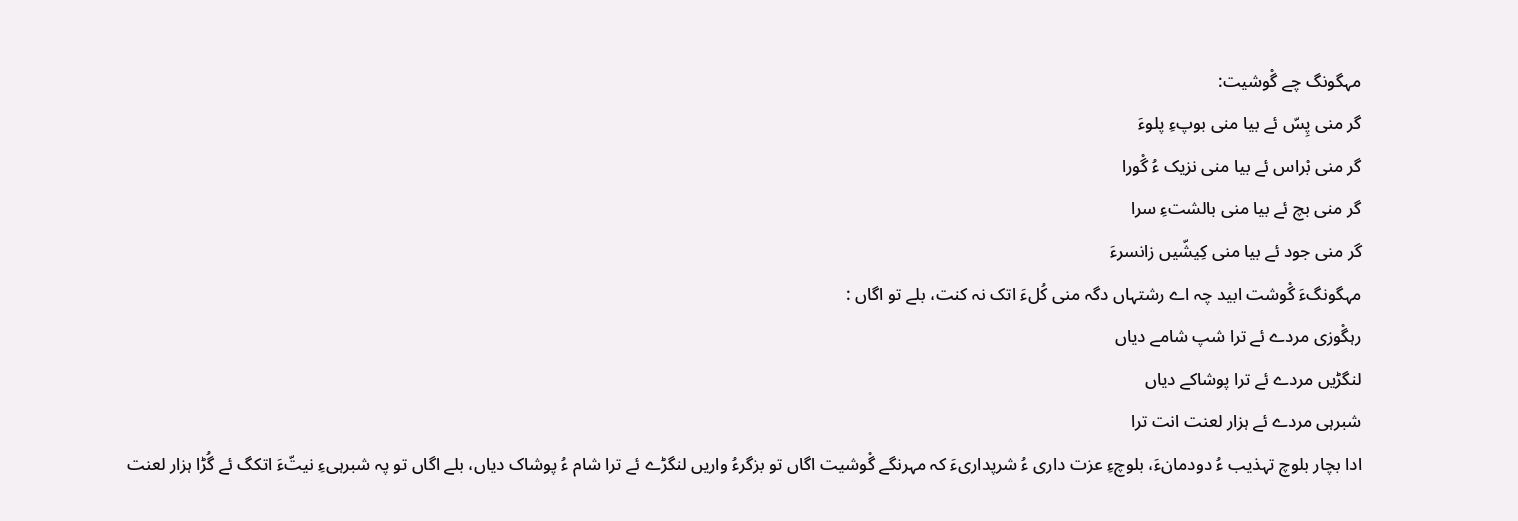مہگونگ چے گْوشیت:
گر منی پِسّ ئے بیا منی بوپءِ پلوءَ
گر منی بْراس ئے بیا منی نزیک ءُ گْورا
گر منی بچ ئے بیا منی بالشتءِ سرا
گر منی جود ئے بیا منی کِیشّیں زانسرءَ
مہگونگءَ گْوشت ابید چہ اے رشتہاں دگہ منی کُلءَ اتک نہ کنت، بلے تو اگاں :
رہگْوزی مردے ئے ترا شپ شامے دیاں
لنگڑیں مردے ئے ترا پوشاکے دیاں
شبرہی مردے ئے ہزار لعنت انت ترا
ادا بچار بلوچ تہذیب ءُ دودمانءَ، بلوچءِ عزت داری ءُ شرپداریءَ کہ مہرنگے گْوشیت اگاں تو بزگرءُ واریں لنگڑے ئے ترا شام ءُ پوشاک دیاں، بلے اگاں تو پہ شبرہیءِ نیتّءَ اتکگ ئے گُڑا ہزار لعنت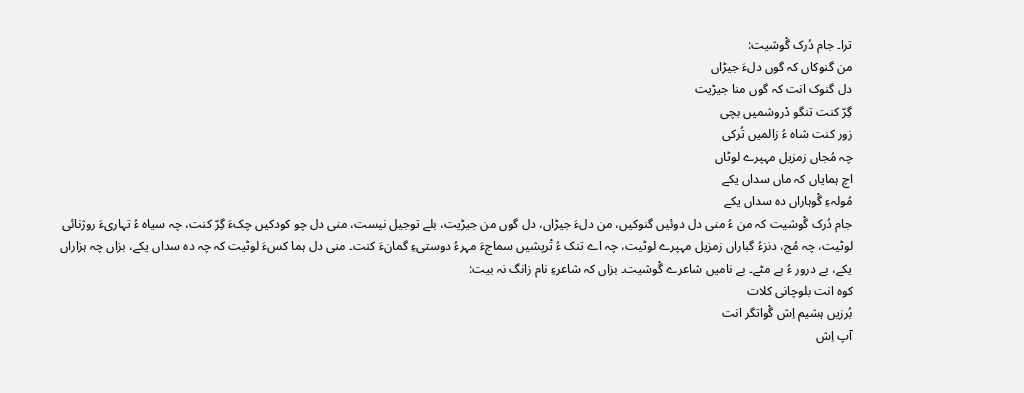ترا۔ جام دُرک گْوشیت:
من گنوکاں کہ گوں دلءَ جیڑاں
دل گنوک انت کہ گوں منا جیڑیت
گِرّ کنت تنگو دْروشمیں بچی
زور کنت شاہ ءُ زالمیں تُرکی
چہ مُجاں زمزیل مہپرے لوٹاں
اچ ہمایاں کہ ماں سداں یکے
مُولہءِ گْوہاراں دہ سداں یکے
جام دُرک گْوشیت کہ من ءُ منی دل دوئیں گنوکیں، من دلءَ جیڑاں، دل گوں من جیڑیت، بلے توجیل نیست، منی دل چو کودکیں چکءَ گِرّ کنت، چہ سیاہ ءُ تہاریءَ روژنائی لوٹیت، چہ مُج، دنزءُ گباراں زمزیل مہپرے لوٹیت، چہ اے تنک ءُ تْرپشیں سماجءَ مہرءُ دوستیءِ گمانءَ کنت۔ منی دل ہما کسءَ لوٹیت کہ چہ دہ سداں یکے، بزاں چہ ہزاراں یکے، بے درور ءُ بے مٹے۔ بے نامیں شاعرے گْوشیت۔ بزاں کہ شاعرءِ نام زانگ نہ بیت:
کوہ انت بلوچانی کلات
بُرزیں ہشیم اِش گْواتگر انت
آپ اِش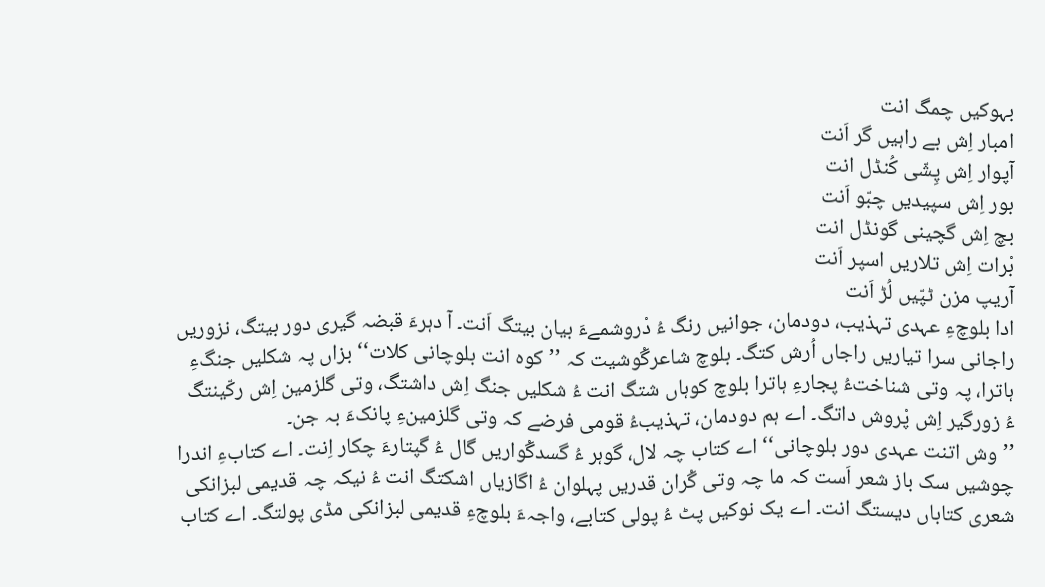بہوکیں چمگ انت
امبار اِش بے راہیں گر اَنت
آپوار اِش پِشّی کُنڈل انت
بور اِش سپیدیں چبّو اَنت
بچ اِش گچینی گونڈل انت
بْرات اِش تلاریں اسپر اَنت
آریپ مزن ٹپّیں لُڑ اَنت
ادا بلوچءِ عہدی تہذیب، دودمان، جوانیں رنگ ءُ دْروشمےءَ بیان بیتگ اَنت۔ آ دہرءَ قبضہ گیری دور بیتگ، نزوریں راجانی سرا تیاریں راجاں اُرش کتگ۔ بلوچ شاعرگْوشیت کہ ’’کوہ انت بلوچانی کلات‘‘ بزاں پہ شکلیں جنگءِ ہاترا، پہ وتی شناختءُ پجارءِ ہاترا بلوچ کوہاں شتگ انت ءُ شکلیں جنگ اِش داشتگ، وتی گلزمین اِش رکّینتگ ءُ زورگیر اِش پْروش داتگ۔ اے ہم دودمان، تہذیبءُ قومی فرضے کہ وتی گلزمینءِ پانکءَ بہ جن۔
’’وش اتنت عہدی دور بلوچانی‘‘ اے کتاب چہ لال، گوہر ءُ گسدگْواریں گال ءُ گپتارءَ چکار اِنت۔ اے کتابءِ اندرا چوشیں سک باز شعر اَست کہ ما چہ وتی گْران قدریں پہلوان ءُ اگازیاں اشکتگ انت ءُ نیکہ چہ قدیمی لبزانکی شعری کتاباں دیستگ انت۔ اے یک نوکیں پٹ ءُ پولی کتابے، واجہءَ بلوچءِ قدیمی لبزانکی مڈی پولتگ۔ اے کتاب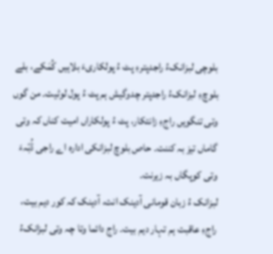بلوچی لبزانکءُ راجدپترءِ پٹ ءُ پولکاریءَ بلاہیں کُمَکے، بلے بلوچءِ لبزانکءُ راجدپتر چدوگیش ہم پٹ ءُ پول لوٹیت۔ من گوں وتی تنگویں راجءِ زانتکار، پٹ ءُ پولکاراں امیت کناں کہ وتی گاماں تیز بہ کننت۔ حاص بلوچ لبزانکی ادارہ اے راجی ڈُبّہءَ وتی کوپگاں بہ زیرنت۔
لبزانک ءُ زبان قومانی آدینک انت، آدینک کہ کور دیم بیت، راجءِ عاقبت ہم تہار دیم بیت۔ راج دائما وتا چہ وتی لبزانکءُ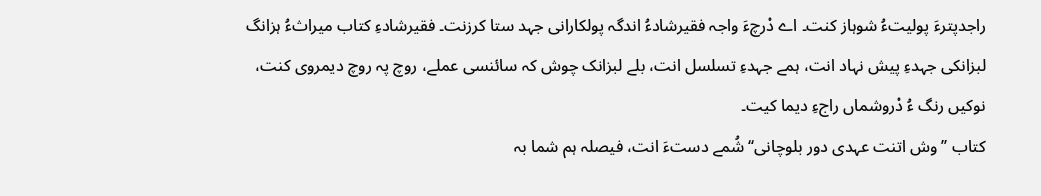راجدپترءَ پولیتءُ شوہاز کنت۔ اے دْرچءَ واجہ فقیرشادءُ اندگہ پولکارانی جہد ستا کرزنت۔ فقیرشادءِ کتاب میراثءُ ہزانگ لبزانکی جہدءِ پیش نہاد انت، ہمے جہدءِ تسلسل انت، بلے لبزانک چوش کہ سائنسی عملے، روچ پہ روچ دیمروی کنت، نوکیں رنگ ءُ دْروشماں راجءِ دیما کیت۔
کتاب ’’وش اتنت عہدی دور بلوچانی‘‘ شُمے دستءَ انت، فیصلہ ہم شما بہ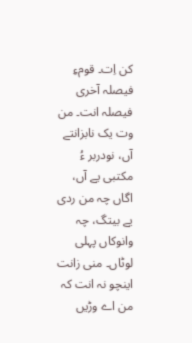کن اِت۔ قومءِ فیصلہ آخری فیصلہ انت۔ من وت یک نابزانتے آں، نودربر ءُ مکتبی یے آں، اگاں چہ من ردی یے بیتگ، چہ وانوکاں پہلی لوٹاں۔ منی زانت اینچو نہ انت کہ من اے وڑیں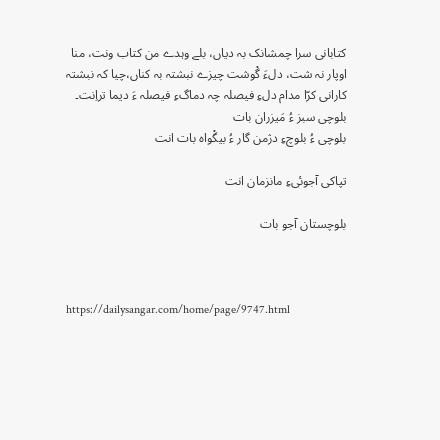کتابانی سرا چمشانک بہ دیاں، بلے وہدے من کتاب ونت، منا اوپار نہ شت، دلءَ گْوشت چیزے نبشتہ بہ کناں،چیا کہ نبشتہ کارانی کرّا مدام دلءِ فیصلہ چہ دماگءِ فیصلہ ءَ دیما تراِنت۔
بلوچی سبز ءُ مَیزران بات
بلوچی ءُ بلوچءِ دژمن گار ءُ بیگْواہ بات انت

تپاکی آجوئیءِ مانزمان انت

بلوچستان آجو بات



https://dailysangar.com/home/page/9747.html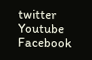twitter
Youtube
Facebook